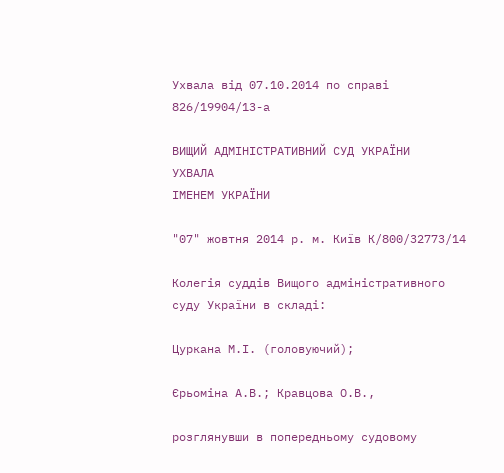Ухвала від 07.10.2014 по справі 826/19904/13-а

ВИЩИЙ АДМІНІСТРАТИВНИЙ СУД УКРАЇНИ
УХВАЛА
ІМЕНЕМ УКРАЇНИ

"07" жовтня 2014 р. м. Київ К/800/32773/14

Колегія суддів Вищого адміністративного суду України в складі:

Цуркана М.І. (головуючий);

Єрьоміна А.В.; Кравцова О.В.,

розглянувши в попередньому судовому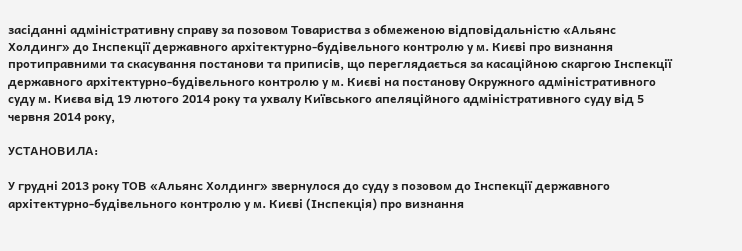засіданні адміністративну справу за позовом Товариства з обмеженою відповідальністю «Альянс Холдинг» до Інспекції державного архітектурно-будівельного контролю у м. Києві про визнання протиправними та скасування постанови та приписів, що переглядається за касаційною скаргою Інспекції державного архітектурно-будівельного контролю у м. Києві на постанову Окружного адміністративного суду м. Києва від 19 лютого 2014 року та ухвалу Київського апеляційного адміністративного суду від 5 червня 2014 року,

УСТАНОВИЛА:

У грудні 2013 року ТОВ «Альянс Холдинг» звернулося до суду з позовом до Інспекції державного архітектурно-будівельного контролю у м. Києві (Інспекція) про визнання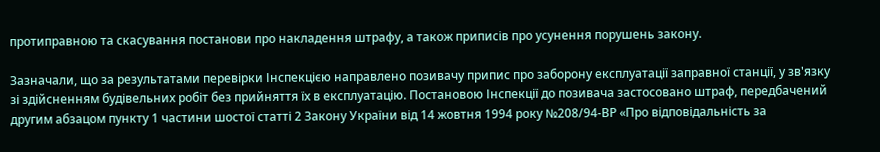протиправною та скасування постанови про накладення штрафу, а також приписів про усунення порушень закону.

Зазначали, що за результатами перевірки Інспекцією направлено позивачу припис про заборону експлуатації заправної станції, у зв'язку зі здійсненням будівельних робіт без прийняття їх в експлуатацію. Постановою Інспекції до позивача застосовано штраф, передбачений другим абзацом пункту 1 частини шостої статті 2 Закону України від 14 жовтня 1994 року №208/94-ВР «Про відповідальність за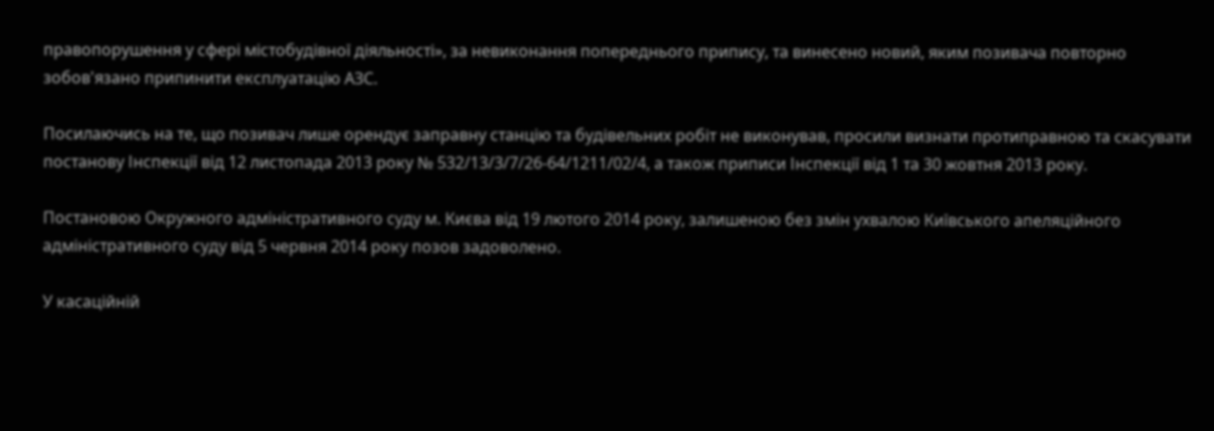правопорушення у сфері містобудівної діяльності», за невиконання попереднього припису, та винесено новий, яким позивача повторно зобов'язано припинити експлуатацію АЗС.

Посилаючись на те, що позивач лише орендує заправну станцію та будівельних робіт не виконував, просили визнати протиправною та скасувати постанову Інспекції від 12 листопада 2013 року № 532/13/3/7/26-64/1211/02/4, а також приписи Інспекції від 1 та 30 жовтня 2013 року.

Постановою Окружного адміністративного суду м. Києва від 19 лютого 2014 року, залишеною без змін ухвалою Київського апеляційного адміністративного суду від 5 червня 2014 року позов задоволено.

У касаційній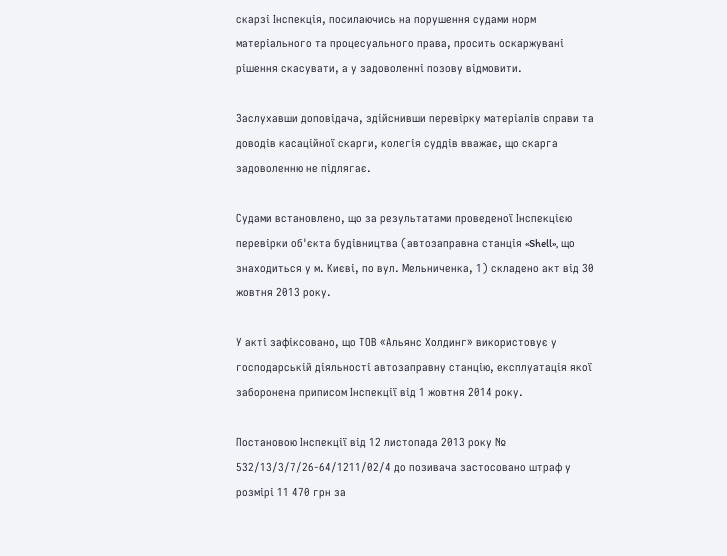скарзі Інспекція, посилаючись на порушення судами норм матеріального та процесуального права, просить оскаржувані рішення скасувати, а у задоволенні позову відмовити.

Заслухавши доповідача, здійснивши перевірку матеріалів справи та доводів касаційної скарги, колегія суддів вважає, що скарга задоволенню не підлягає.

Судами встановлено, що за результатами проведеної Інспекцією перевірки об'єкта будівництва (автозаправна станція «Shell», що знаходиться у м. Києві, по вул. Мельниченка, 1) складено акт від 30 жовтня 2013 року.

У акті зафіксовано, що ТОВ «Альянс Холдинг» використовує у господарській діяльності автозаправну станцію, експлуатація якої заборонена приписом Інспекції від 1 жовтня 2014 року.

Постановою Інспекції від 12 листопада 2013 року № 532/13/3/7/26-64/1211/02/4 до позивача застосовано штраф у розмірі 11 470 грн за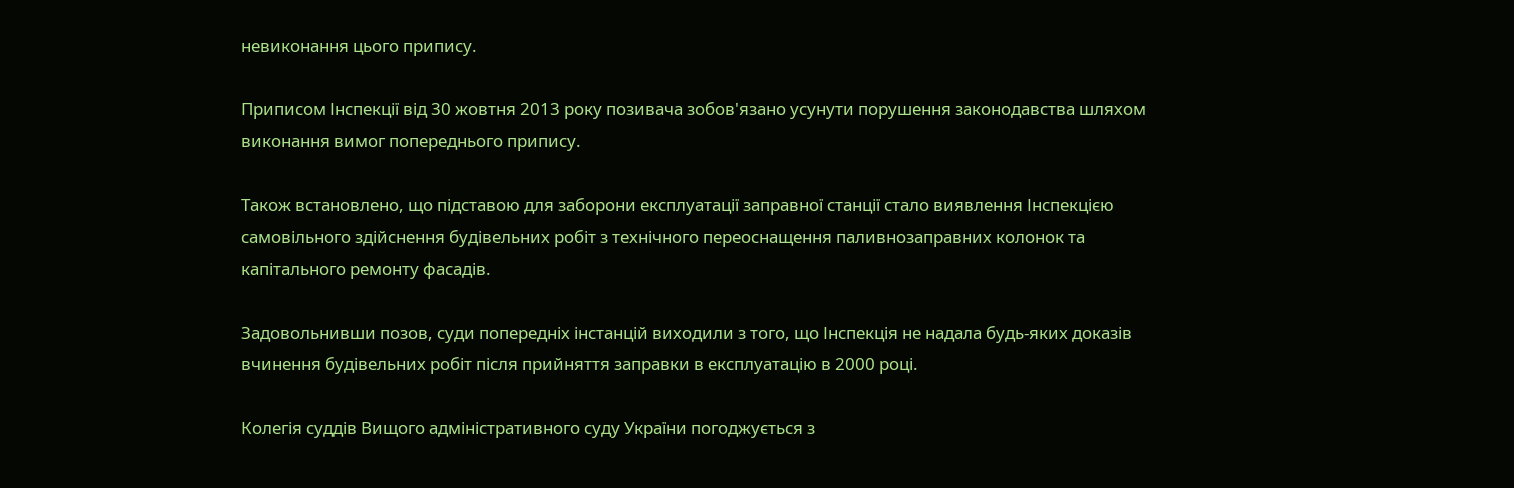невиконання цього припису.

Приписом Інспекції від 30 жовтня 2013 року позивача зобов'язано усунути порушення законодавства шляхом виконання вимог попереднього припису.

Також встановлено, що підставою для заборони експлуатації заправної станції стало виявлення Інспекцією самовільного здійснення будівельних робіт з технічного переоснащення паливнозаправних колонок та капітального ремонту фасадів.

Задовольнивши позов, суди попередніх інстанцій виходили з того, що Інспекція не надала будь-яких доказів вчинення будівельних робіт після прийняття заправки в експлуатацію в 2000 році.

Колегія суддів Вищого адміністративного суду України погоджується з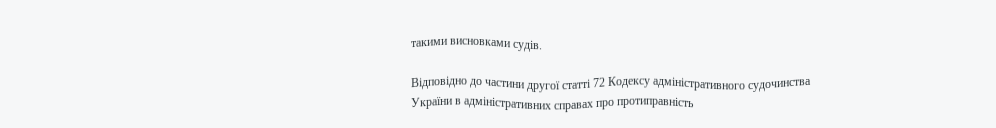такими висновками судів.

Відповідно до частини другої статті 72 Кодексу адміністративного судочинства України в адміністративних справах про протиправність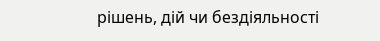рішень, дій чи бездіяльності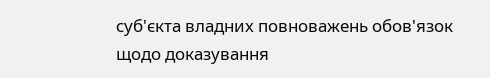суб'єкта владних повноважень обов'язок щодо доказування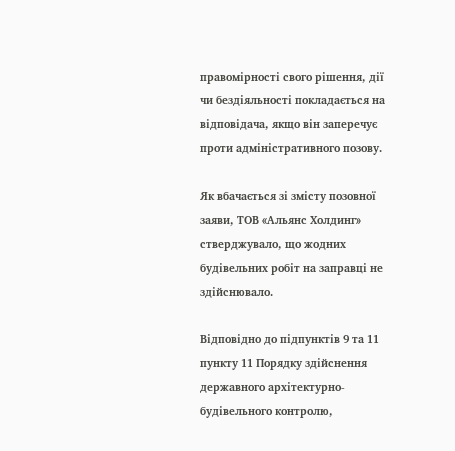правомірності свого рішення, дії чи бездіяльності покладається на відповідача, якщо він заперечує проти адміністративного позову.

Як вбачається зі змісту позовної заяви, ТОВ «Альянс Холдинг» стверджувало, що жодних будівельних робіт на заправці не здійснювало.

Відповідно до підпунктів 9 та 11 пункту 11 Порядку здійснення державного архітектурно-будівельного контролю,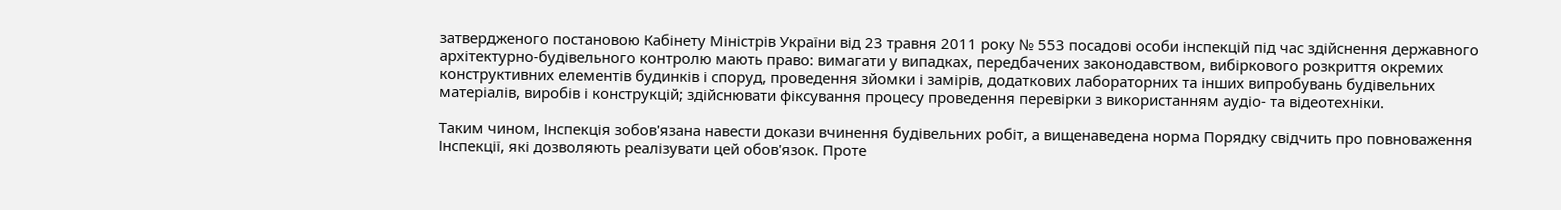затвердженого постановою Кабінету Міністрів України від 23 травня 2011 року № 553 посадові особи інспекцій під час здійснення державного архітектурно-будівельного контролю мають право: вимагати у випадках, передбачених законодавством, вибіркового розкриття окремих конструктивних елементів будинків і споруд, проведення зйомки і замірів, додаткових лабораторних та інших випробувань будівельних матеріалів, виробів і конструкцій; здійснювати фіксування процесу проведення перевірки з використанням аудіо- та відеотехніки.

Таким чином, Інспекція зобов'язана навести докази вчинення будівельних робіт, а вищенаведена норма Порядку свідчить про повноваження Інспекції, які дозволяють реалізувати цей обов'язок. Проте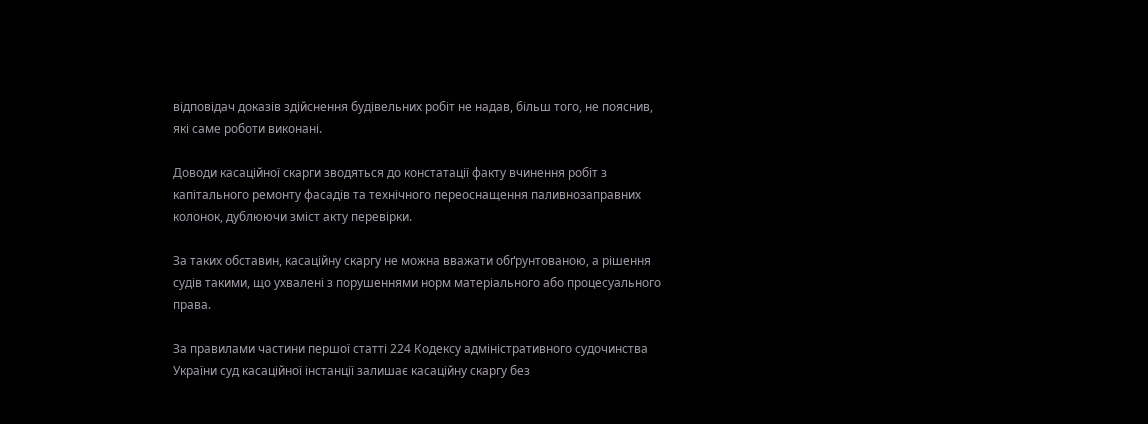відповідач доказів здійснення будівельних робіт не надав, більш того, не пояснив, які саме роботи виконані.

Доводи касаційної скарги зводяться до констатації факту вчинення робіт з капітального ремонту фасадів та технічного переоснащення паливнозаправних колонок, дублюючи зміст акту перевірки.

За таких обставин, касаційну скаргу не можна вважати обґрунтованою, а рішення судів такими, що ухвалені з порушеннями норм матеріального або процесуального права.

За правилами частини першої статті 224 Кодексу адміністративного судочинства України суд касаційної інстанції залишає касаційну скаргу без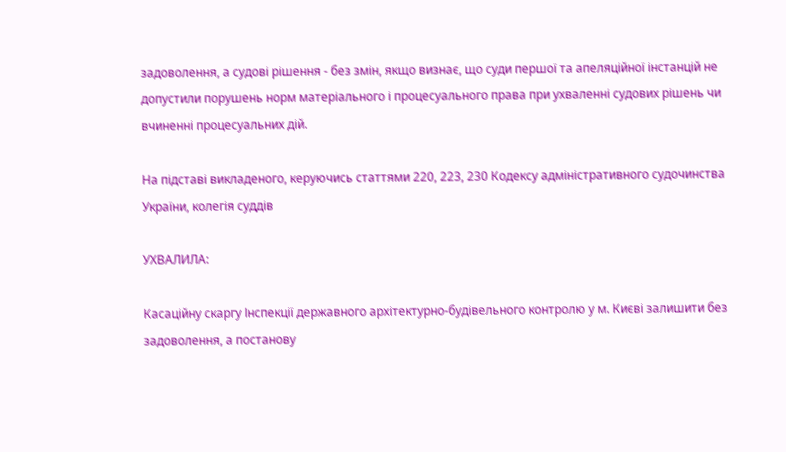задоволення, а судові рішення - без змін, якщо визнає, що суди першої та апеляційної інстанцій не допустили порушень норм матеріального і процесуального права при ухваленні судових рішень чи вчиненні процесуальних дій.

На підставі викладеного, керуючись статтями 220, 223, 230 Кодексу адміністративного судочинства України, колегія суддів

УХВАЛИЛА:

Касаційну скаргу Інспекції державного архітектурно-будівельного контролю у м. Києві залишити без задоволення, а постанову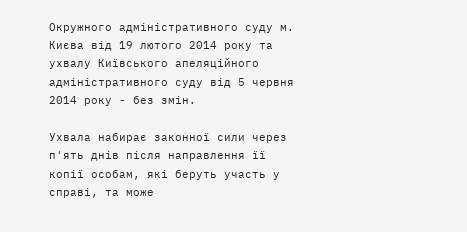Окружного адміністративного суду м. Києва від 19 лютого 2014 року та ухвалу Київського апеляційного адміністративного суду від 5 червня 2014 року - без змін.

Ухвала набирає законної сили через п'ять днів після направлення її копії особам, які беруть участь у справі, та може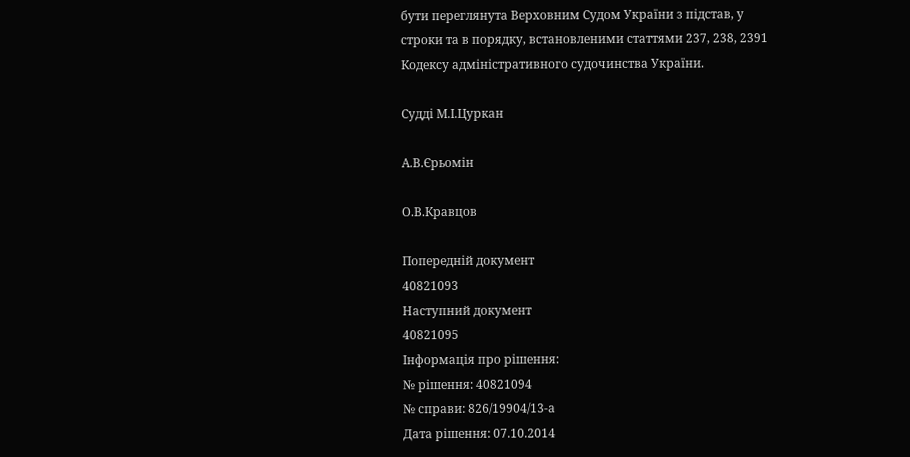бути переглянута Верховним Судом України з підстав, у строки та в порядку, встановленими статтями 237, 238, 2391 Кодексу адміністративного судочинства України.

Судді М.І.Цуркан

А.В.Єрьомін

О.В.Кравцов

Попередній документ
40821093
Наступний документ
40821095
Інформація про рішення:
№ рішення: 40821094
№ справи: 826/19904/13-а
Дата рішення: 07.10.2014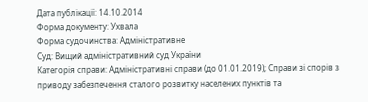Дата публікації: 14.10.2014
Форма документу: Ухвала
Форма судочинства: Адміністративне
Суд: Вищий адміністративний суд України
Категорія справи: Адміністративні справи (до 01.01.2019); Справи зі спорів з приводу забезпечення сталого розвитку населених пунктів та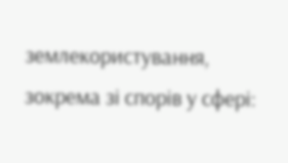землекористування, зокрема зі спорів у сфері: